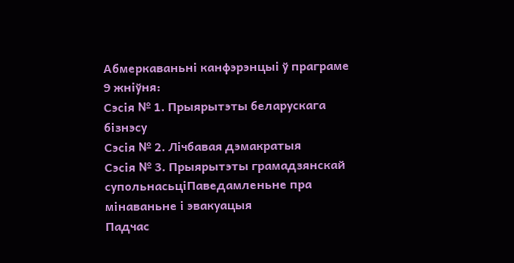Абмеркаваньні канфэрэнцыі ў праграме
9 жніўня:
Сэсія № 1. Прыярытэты беларускага бізнэсу
Сэсія № 2. Лічбавая дэмакратыя
Сэсія № 3. Прыярытэты грамадзянскай супольнасьціПаведамленьне пра мінаваньне і эвакуацыя
Падчас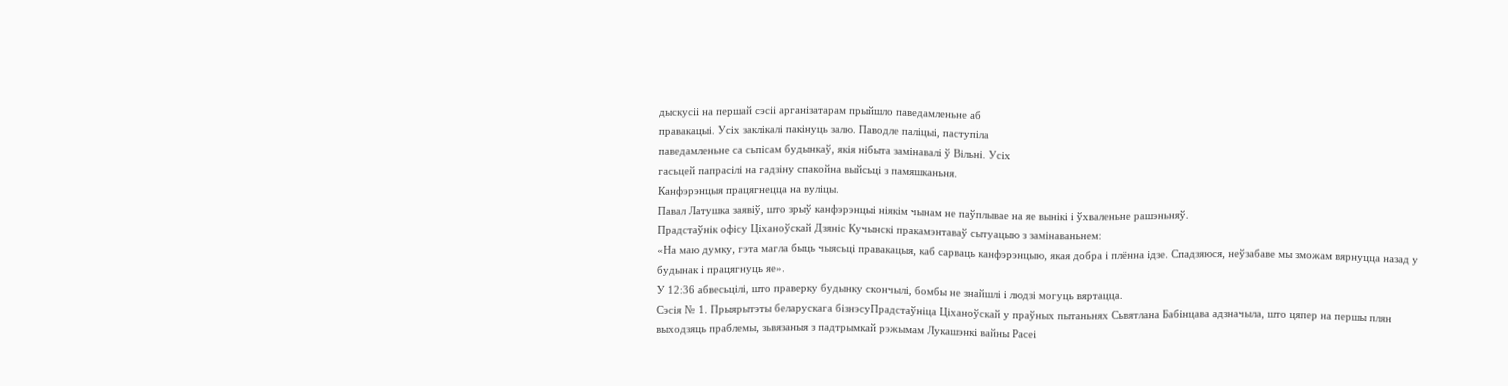дыскусіі на першай сэсіі арганізатарам прыйшло паведамленьне аб
правакацыі. Усіх заклікалі пакінуць залю. Паводле паліцыі, паступіла
паведамленьне са сьпісам будынкаў, якія нібыта замінавалі ў Вільні. Усіх
гасьцей папрасілі на гадзіну спакойна выйсьці з памяшканьня.
Канфэрэнцыя працягнецца на вуліцы.
Павал Латушка заявіў, што зрыў канфэрэнцыі ніякім чынам не паўплывае на яе вынікі і ўхваленьне рашэньняў.
Прадстаўнік офісу Ціханоўскай Дзяніс Кучынскі пракамэнтаваў сытуацыю з замінаваньнем:
«На маю думку, гэта магла быць чыясьці правакацыя, каб сарваць канфэрэнцыю, якая добра і плённа ідзе. Спадзяюся, неўзабаве мы зможам вярнуцца назад у будынак і працягнуць яе».
У 12:36 абвесьцілі, што праверку будынку скончылі, бомбы не знайшлі і людзі могуць вяртацца.
Сэсія № 1. Прыярытэты беларускага бізнэсуПрадстаўніца Ціханоўскай у праўных пытаньнях Сьвятлана Бабінцава адзначыла, што цяпер на першы плян выходзяць праблемы, зьвязаныя з падтрымкай рэжымам Лукашэнкі вайны Расеі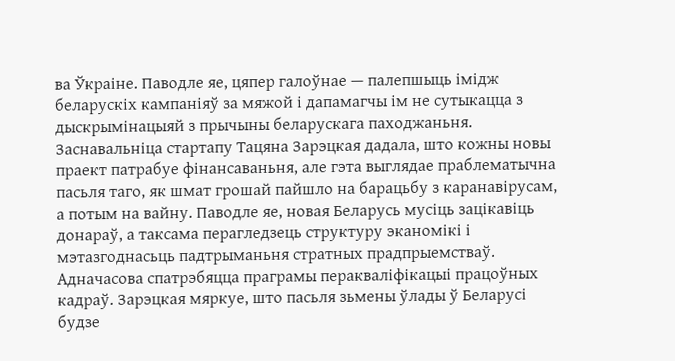ва Ўкраіне. Паводле яе, цяпер галоўнае — палепшыць імідж беларускіх кампаніяў за мяжой і дапамагчы ім не сутыкацца з дыскрымінацыяй з прычыны беларускага паходжаньня.
Заснавальніца стартапу Тацяна Зарэцкая дадала, што кожны новы праект патрабуе фінансаваньня, але гэта выглядае праблематычна пасьля таго, як шмат грошай пайшло на барацьбу з каранавірусам, а потым на вайну. Паводле яе, новая Беларусь мусіць зацікавіць донараў, а таксама перагледзець структуру эканомікі і мэтазгоднасьць падтрыманьня стратных прадпрыемстваў.
Адначасова спатрэбяцца праграмы перакваліфікацыі працоўных кадраў. Зарэцкая мяркуе, што пасьля зьмены ўлады ў Беларусі будзе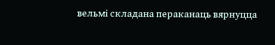вельмі складана пераканаць вярнуцца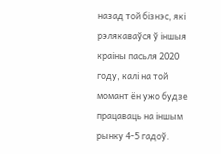назад той бізнэс, які рэлякаваўся ў іншыя краіны пасьля 2020 году, калі на той момант ён ужо будзе працаваць на іншым рынку 4-5 гадоў.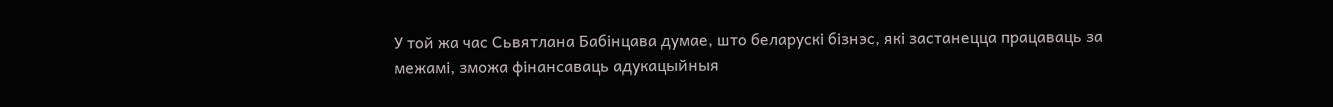У той жа час Сьвятлана Бабінцава думае, што беларускі бізнэс, які застанецца працаваць за межамі, зможа фінансаваць адукацыйныя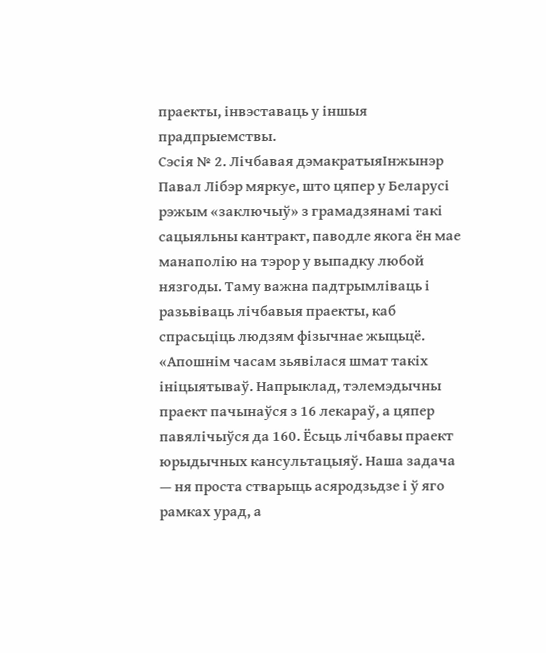праекты, інвэставаць у іншыя прадпрыемствы.
Сэсія № 2. Лічбавая дэмакратыяІнжынэр Павал Лібэр мяркуе, што цяпер у Беларусі рэжым «заключыў» з грамадзянамі такі сацыяльны кантракт, паводле якога ён мае манаполію на тэрор у выпадку любой нязгоды. Таму важна падтрымліваць і разьвіваць лічбавыя праекты, каб спрасьціць людзям фізычнае жыцьцё.
«Апошнім часам зьявілася шмат такіх ініцыятываў. Напрыклад, тэлемэдычны праект пачынаўся з 16 лекараў, а цяпер павялічыўся да 160. Ёсьць лічбавы праект юрыдычных кансультацыяў. Наша задача — ня проста стварыць асяродзьдзе і ў яго рамках урад, а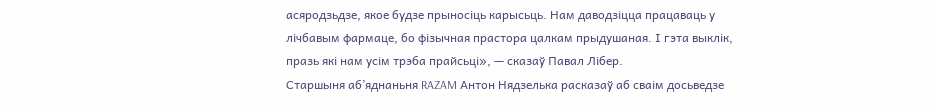асяродзьдзе, якое будзе прыносіць карысьць. Нам даводзіцца працаваць у лічбавым фармаце, бо фізычная прастора цалкам прыдушаная. І гэта выклік, празь які нам усім трэба прайсьці», — сказаў Павал Лібер.
Старшыня аб’яднаньня RAZAM Антон Нядзелька расказаў аб сваім досьведзе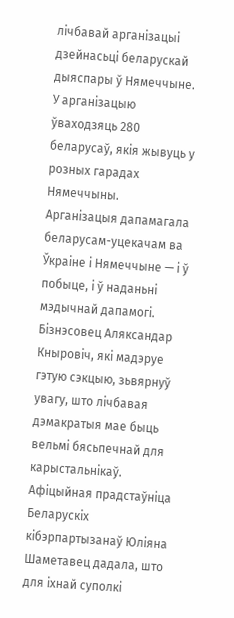лічбавай арганізацыі дзейнасьці беларускай дыяспары ў Нямеччыне. У арганізацыю ўваходзяць 280 беларусаў, якія жывуць у розных гарадах Нямеччыны. Арганізацыя дапамагала беларусам-уцекачам ва Ўкраіне і Нямеччыне — і ў побыце, і ў наданьні мэдычнай дапамогі.
Бізнэсовец Аляксандар Кныровіч, які мадэруе гэтую сэкцыю, зьвярнуў увагу, што лічбавая дэмакратыя мае быць вельмі бясьпечнай для карыстальнікаў.
Афіцыйная прадстаўніца Беларускіх кібэрпартызанаў Юліяна Шаметавец дадала, што для іхнай суполкі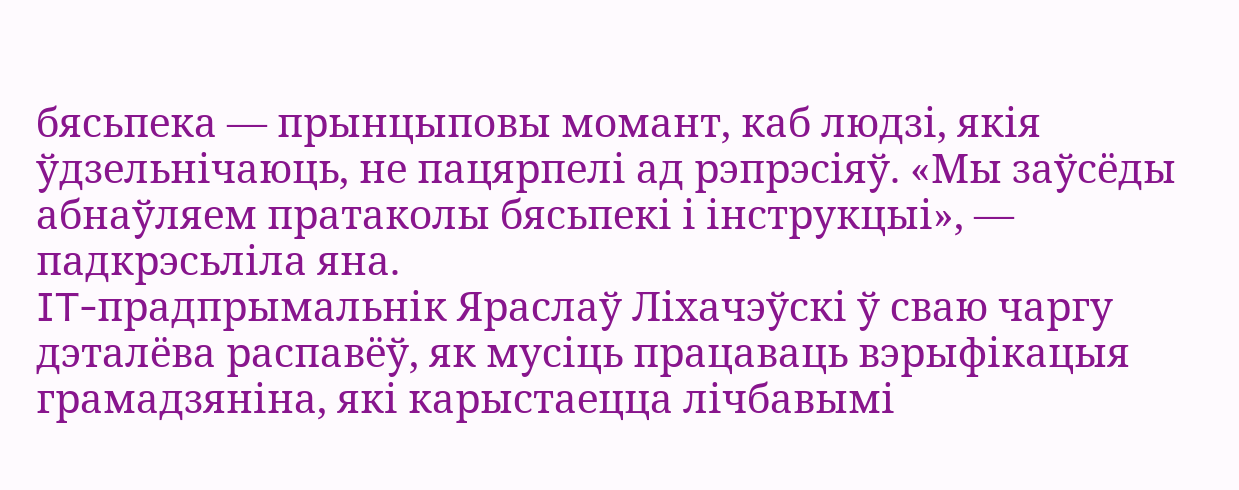бясьпека — прынцыповы момант, каб людзі, якія ўдзельнічаюць, не пацярпелі ад рэпрэсіяў. «Мы заўсёды абнаўляем пратаколы бясьпекі і інструкцыі», — падкрэсьліла яна.
IT-прадпрымальнік Яраслаў Ліхачэўскі ў сваю чаргу дэталёва распавёў, як мусіць працаваць вэрыфікацыя грамадзяніна, які карыстаецца лічбавымі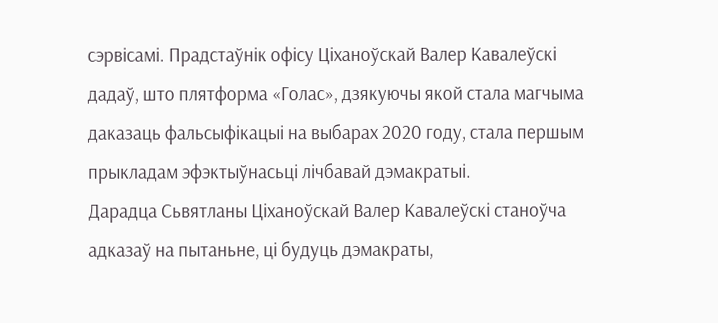сэрвісамі. Прадстаўнік офісу Ціханоўскай Валер Кавалеўскі дадаў, што плятформа «Голас», дзякуючы якой стала магчыма даказаць фальсыфікацыі на выбарах 2020 году, стала першым прыкладам эфэктыўнасьці лічбавай дэмакратыі.
Дарадца Сьвятланы Ціханоўскай Валер Кавалеўскі станоўча адказаў на пытаньне, ці будуць дэмакраты,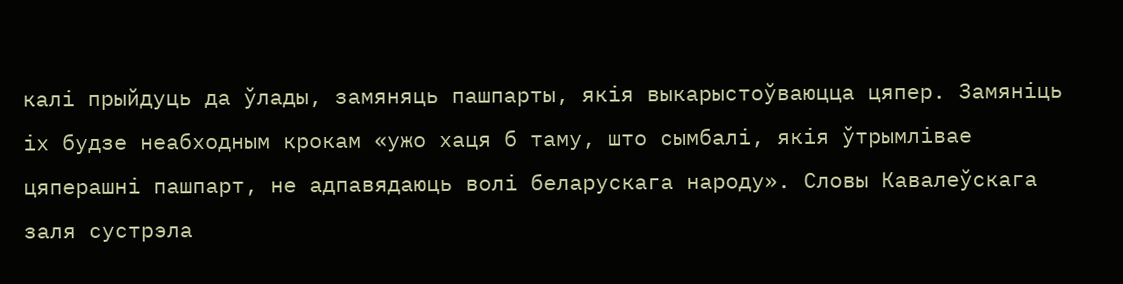калі прыйдуць да ўлады, замяняць пашпарты, якія выкарыстоўваюцца цяпер. Замяніць іх будзе неабходным крокам «ужо хаця б таму, што сымбалі, якія ўтрымлівае цяперашні пашпарт, не адпавядаюць волі беларускага народу». Словы Кавалеўскага заля сустрэла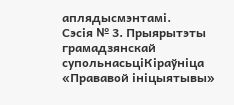аплядысмэнтамі.
Сэсія № 3. Прыярытэты грамадзянскай супольнасьціКіраўніца «Прававой ініцыятывы»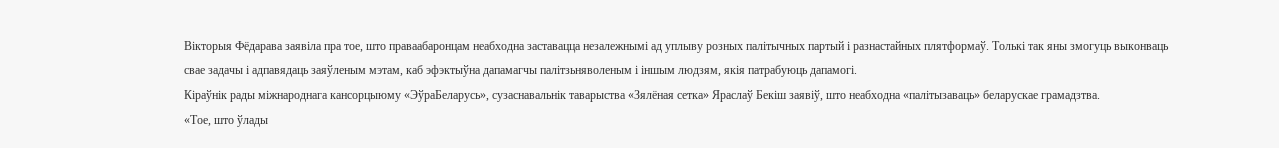Вікторыя Фёдарава заявіла пра тое, што праваабаронцам неабходна заставацца незалежнымі ад уплыву розных палітычных партый і разнастайных плятформаў. Толькі так яны змогуць выконваць свае задачы і адпавядаць заяўленым мэтам, каб эфэктыўна дапамагчы палітзьняволеным і іншым людзям, якія патрабуюць дапамогі.
Кіраўнік рады міжнароднага кансорцыюму «ЭўраБеларусь», сузаснавальнік таварыства «Зялёная сетка» Яраслаў Бекіш заявіў, што неабходна «палітызаваць» беларускае грамадзтва.
«Тое, што ўлады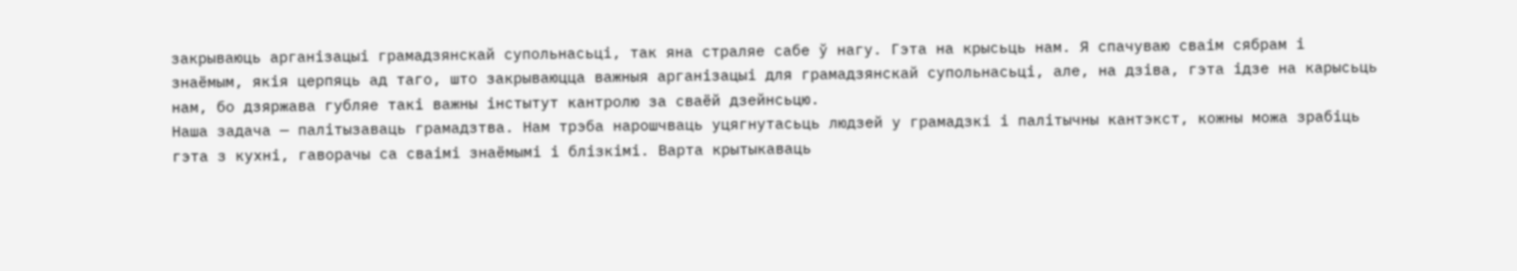закрываюць арганізацыі грамадзянскай супольнасьці, так яна страляе сабе ў нагу. Гэта на крысьць нам. Я спачуваю сваім сябрам і знаёмым, якія церпяць ад таго, што закрываюцца важныя арганізацыі для грамадзянскай супольнасьці, але, на дзіва, гэта ідзе на карысьць нам, бо дзяржава губляе такі важны інстытут кантролю за сваёй дзейнсьцю.
Наша задача — палітызаваць грамадзтва. Нам трэба нарошчваць уцягнутасьць людзей у грамадзкі і палітычны кантэкст, кожны можа зрабіць гэта з кухні, гаворачы са сваімі знаёмымі і блізкімі. Варта крытыкаваць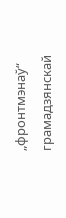„фронтмэнаў“ грамадзянскай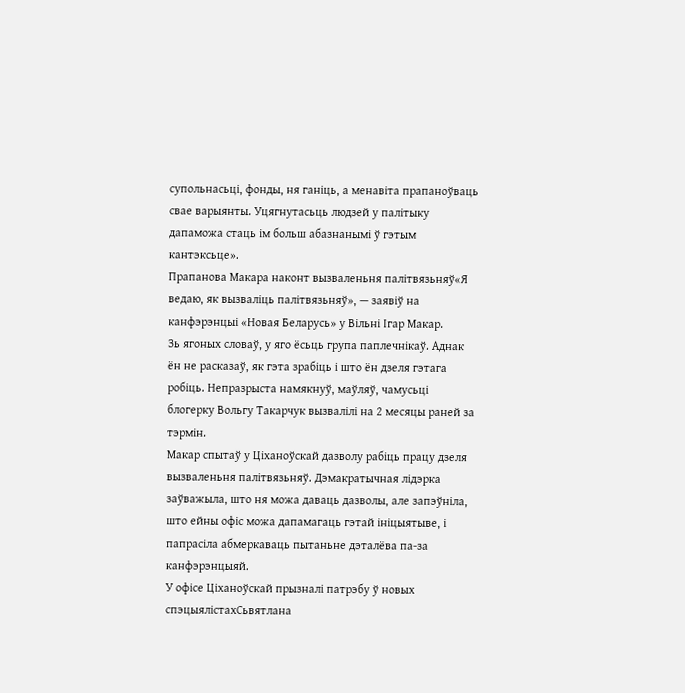супольнасьці, фонды, ня ганіць, а менавіта прапаноўваць свае варыянты. Уцягнутасьць людзей у палітыку дапаможа стаць ім больш абазнанымі ў гэтым кантэксьце».
Прапанова Макара наконт вызваленьня палітвязьняў«Я ведаю, як вызваліць палітвязьняў», — заявіў на канфэрэнцыі «Новая Беларусь» у Вільні Ігар Макар.
Зь ягоных словаў, у яго ёсьць група паплечнікаў. Аднак ён не расказаў, як гэта зрабіць і што ён дзеля гэтага робіць. Непразрыста намякнуў, маўляў, чамусьці блогерку Вольгу Такарчук вызвалілі на 2 месяцы раней за тэрмін.
Макар спытаў у Ціханоўскай дазволу рабіць працу дзеля вызваленьня палітвязьняў. Дэмакратычная лідэрка заўважыла, што ня можа даваць дазволы, але запэўніла, што ейны офіс можа дапамагаць гэтай ініцыятыве, і папрасіла абмеркаваць пытаньне дэталёва па-за канфэрэнцыяй.
У офісе Ціханоўскай прызналі патрэбу ў новых спэцыялістахСьвятлана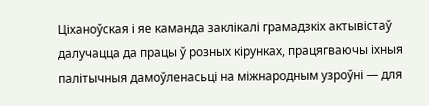Ціханоўская і яе каманда заклікалі грамадзкіх актывістаў далучацца да працы ў розных кірунках, працягваючы іхныя палітычныя дамоўленасьці на міжнародным узроўні — для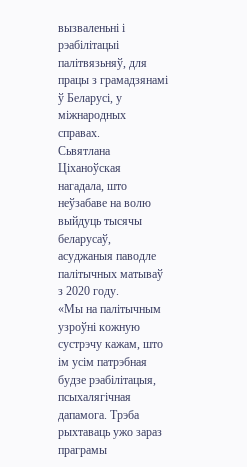вызваленьні і рэабілітацыі палітвязьняў, для працы з грамадзянамі ў Беларусі, у міжнародных справах.
Сьвятлана Ціханоўская нагадала, што неўзабаве на волю выйдуць тысячы беларусаў, асуджаныя паводле палітычных матываў з 2020 году.
«Мы на палітычным узроўні кожную сустрэчу кажам, што ім усім патрэбная будзе рэабілітацыя, псыхалягічная дапамога. Трэба рыхтаваць ужо зараз праграмы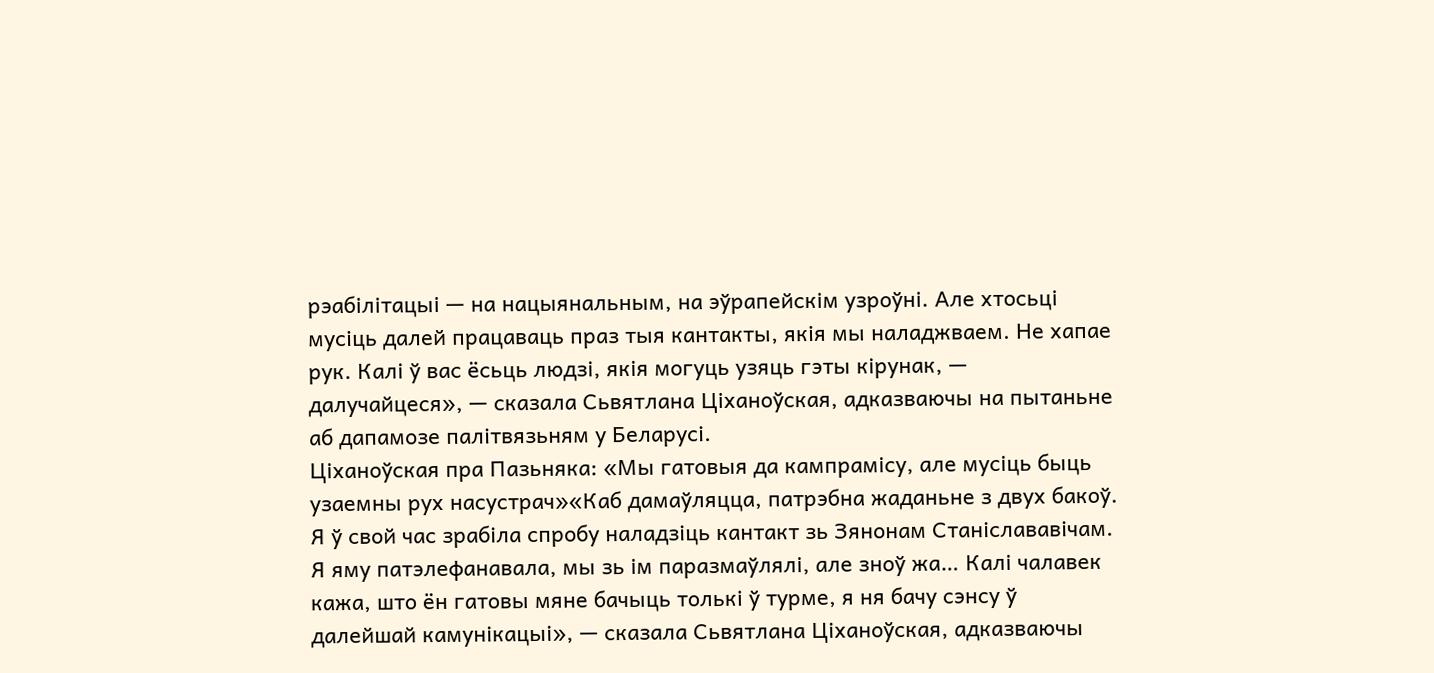рэабілітацыі — на нацыянальным, на эўрапейскім узроўні. Але хтосьці мусіць далей працаваць праз тыя кантакты, якія мы наладжваем. Не хапае рук. Калі ў вас ёсьць людзі, якія могуць узяць гэты кірунак, — далучайцеся», — сказала Сьвятлана Ціханоўская, адказваючы на пытаньне аб дапамозе палітвязьням у Беларусі.
Ціханоўская пра Пазьняка: «Мы гатовыя да кампрамісу, але мусіць быць узаемны рух насустрач»«Каб дамаўляцца, патрэбна жаданьне з двух бакоў. Я ў свой час зрабіла спробу наладзіць кантакт зь Зянонам Станіслававічам. Я яму патэлефанавала, мы зь ім паразмаўлялі, але зноў жа… Калі чалавек кажа, што ён гатовы мяне бачыць толькі ў турме, я ня бачу сэнсу ў далейшай камунікацыі», — сказала Сьвятлана Ціханоўская, адказваючы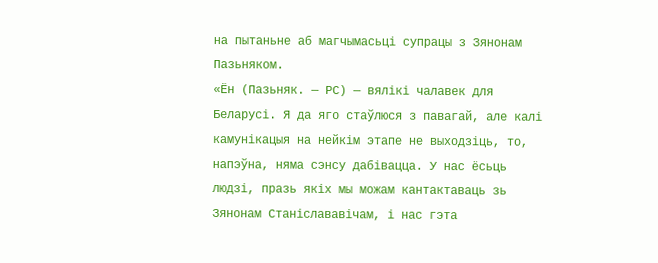на пытаньне аб магчымасьці супрацы з Зянонам Пазьняком.
«Ён (Пазьняк. — РС) — вялікі чалавек для Беларусі. Я да яго стаўлюся з павагай, але калі камунікацыя на нейкім этапе не выходзіць, то, напэўна, няма сэнсу дабівацца. У нас ёсьць людзі, празь якіх мы можам кантактаваць зь Зянонам Станіслававічам, і нас гэта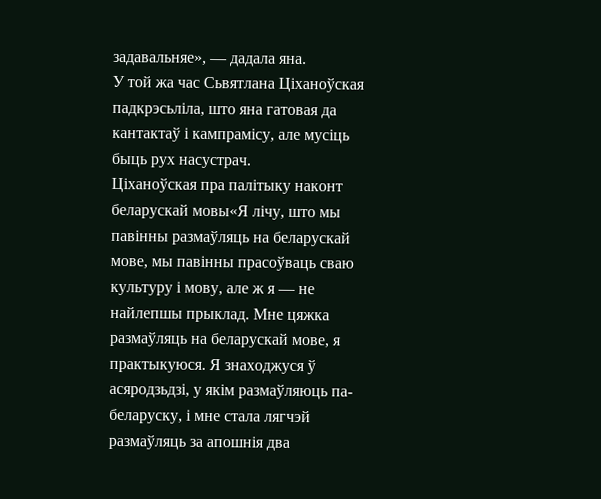задавальняе», — дадала яна.
У той жа час Сьвятлана Ціханоўская падкрэсьліла, што яна гатовая да кантактаў і кампрамісу, але мусіць быць рух насустрач.
Ціханоўская пра палітыку наконт беларускай мовы«Я лічу, што мы павінны размаўляць на беларускай мове, мы павінны прасоўваць сваю культуру і мову, але ж я — не найлепшы прыклад. Мне цяжка размаўляць на беларускай мове, я практыкуюся. Я знаходжуся ў асяродзьдзі, у якім размаўляюць па-беларуску, і мне стала лягчэй размаўляць за апошнія два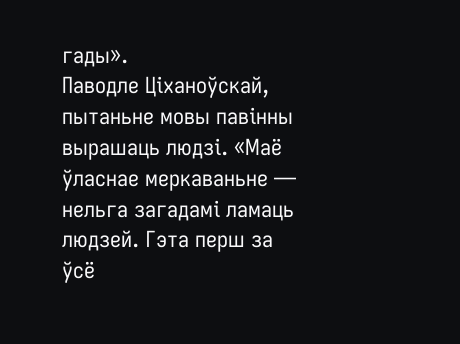гады».
Паводле Ціханоўскай, пытаньне мовы павінны вырашаць людзі. «Маё ўласнае меркаваньне — нельга загадамі ламаць людзей. Гэта перш за ўсё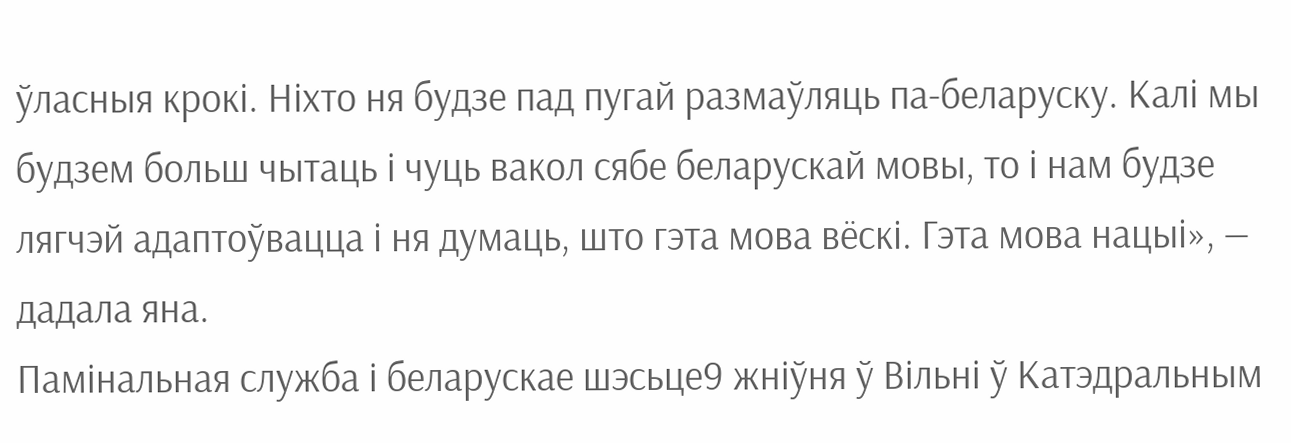ўласныя крокі. Ніхто ня будзе пад пугай размаўляць па-беларуску. Калі мы будзем больш чытаць і чуць вакол сябе беларускай мовы, то і нам будзе лягчэй адаптоўвацца і ня думаць, што гэта мова вёскі. Гэта мова нацыі», — дадала яна.
Памінальная служба і беларускае шэсьце9 жніўня ў Вільні ў Катэдральным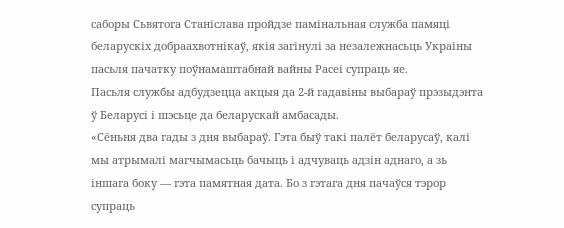саборы Сьвятога Станіслава пройдзе памінальная служба памяці беларускіх добраахвотнікаў, якія загінулі за незалежнасьць Украіны пасьля пачатку поўнамаштабнай вайны Расеі супраць яе.
Пасьля службы адбудзецца акцыя да 2-й гадавіны выбараў прэзыдэнта ў Беларусі і шэсьце да беларускай амбасады.
«Сёньня два гады з дня выбараў. Гэта быў такі палёт беларусаў, калі мы атрымалі магчымасьць бачыць і адчуваць адзін аднаго, а зь іншага боку — гэта памятная дата. Бо з гэтага дня пачаўся тэрор супраць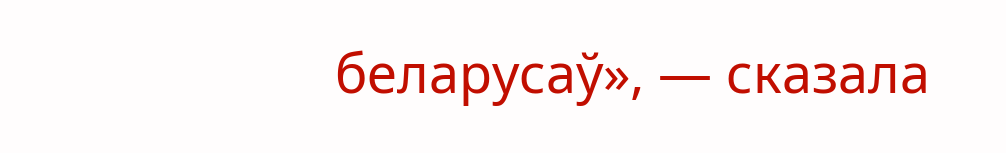беларусаў», — сказала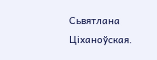Сьвятлана Ціханоўская.